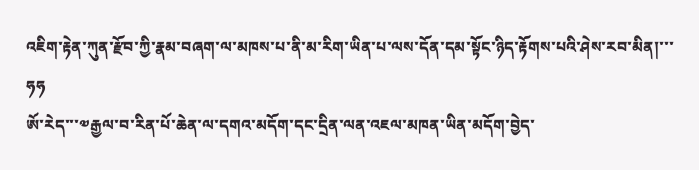འཇིག་རྟེན་ཀུན་རྫོབ་ཀྱི་རྣམ་བཞག་ལ་མཁས་པ་ནི་མ་རིག་ཡིན་པ་ལས་དོན་དམ་སྟོང་ཉིད་རྟོགས་པའི་ཤེས་རབ་མིན།་་་ཧཧ
ཨོ་རེད་་་༧རྒྱལ་བ་རིན་པོ་ཆེན་ལ་དགའ་མདོག་དང་དྲིན་ལན་འཇལ་མཁན་ཡིན་མདོག་བྱེད་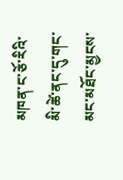མཁན་ང་ཅོ་རིའི་མི་ཚེ་ནང་དུ་གང་མང་མཐོང་མྱངས་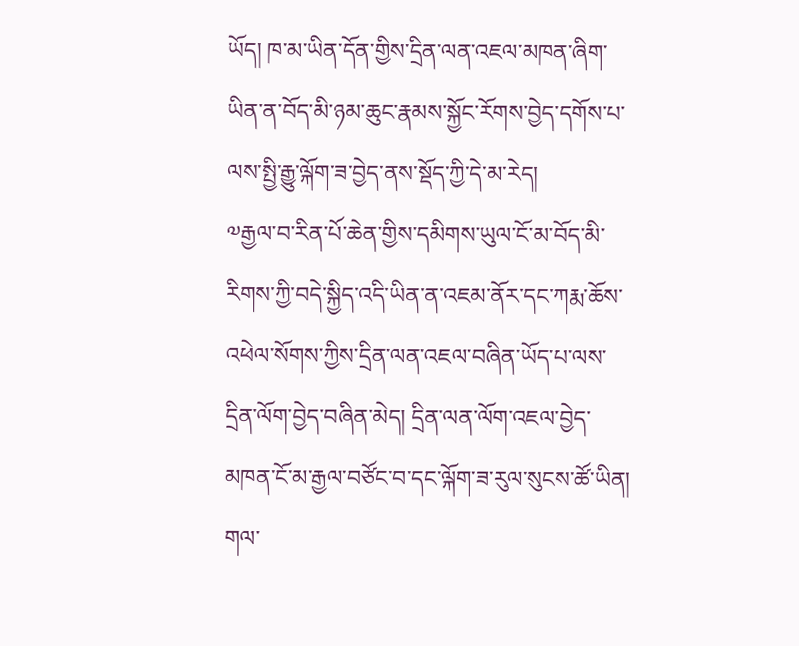ཡོད། ཁ་མ་ཡིན་དོན་གྱིས་དྲིན་ལན་འཇལ་མཁན་ཞིག་ཡིན་ན་བོད་མི་ཉམ་ཆུང་རྣམས་སྐྱོང་རོགས་བྱེད་དགོས་པ་ལས་སྤྱི་རྒྱུ་ལྐོག་ཟ་བྱེད་ནས་སྡོད་ཀྱི་དེ་མ་རེད།
༧རྒྱལ་བ་རིན་པོ་ཆེན་གྱིས་དམིགས་ཡུལ་ངོ་མ་བོད་མི་རིགས་ཀྱི་བདེ་སྐྱིད་འདི་ཡིན་ན་འཇམ་ནོར་དང་ཀརྨ་ཆོས་འཕེལ་སོགས་ཀྱིས་དྲིན་ལན་འཇལ་བཞིན་ཡོད་པ་ལས་དྲིན་ལོག་བྱེད་བཞིན་མེད། དྲིན་ལན་ལོག་འཇལ་བྱེད་མཁན་ངོ་མ་རྒྱལ་བཙོང་བ་དང་ལྐོག་ཟ་རུལ་སུངས་ཚོ་ཡིན།
གལ་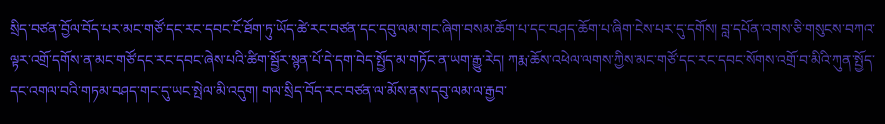སྲིད་བཙན་བྱོལ་བོད་པར་མང་གཙོ་དང་རང་དབང་ངོ་ཐོག་ཏུ་ཡོད་ཚེ་རང་བཙན་དང་དབུ་ལམ་གང་ཞིག་བསམ་ཆོག་པ་དང་བཤད་ཆོག་པ་ཞིག་ངེས་པར་དུ་དགོས། བླ་དཔོན་འགས་ཅི་གསུངས་བཀའ་ལྟར་འགྲོ་དགོས་ན་མང་གཙོ་དང་རང་དབང་ཞེས་པའི་ཚིག་སྦྱོར་སྙན་པོ་དེ་དག་བེད་སྤྱོད་མ་གཏོང་ན་ཡག་རྒྱུ་རེད། ཀརྨ་ཆོས་འཕེལ་ལགས་ཀྱིས་མང་གཙོ་དང་རང་དབང་སོགས་འགྲོ་བ་མིའི་ཀུན་སྤྱོད་དང་འགལ་བའི་གཏམ་བཤད་གང་དུ་ཡང་སྤེལ་མི་འདུག། གལ་སྲིད་བོད་རང་བཙན་ལ་མོས་ནས་དབུ་ལམ་ལ་རྒྱབ་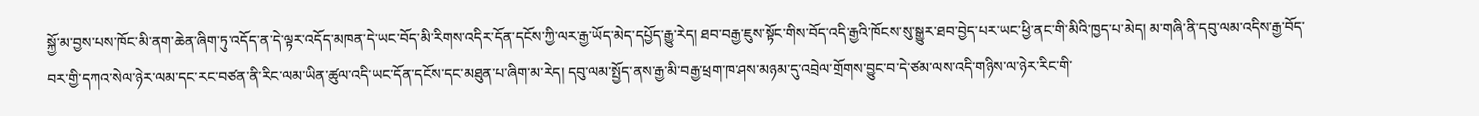སྐྱོ་མ་བྱས་པས་ཁོང་མི་ནག་ཆེན་ཞིག་ཏུ་འདོད་ན་དེ་ལྟར་འདོད་མཁན་དེ་ཡང་བོད་མི་རིགས་འདིར་དོན་དངོས་ཀྱི་ལར་རྒྱ་ཡོད་མེད་དཔྱོད་རྒྱུ་རེད། ཐབ་བརྒྱ་ཇུས་སྟོང་གིས་བོད་འདི་རྒྱའི་ཁོངས་སུ་སྒྱུར་ཐབ་བྱེད་པར་ཡང་ཕྱི་ནང་གི་མིའི་ཁྱད་པ་མེད། མ་གཞི་ནི་དབུ་ལམ་འདིས་རྒྱ་བོད་བར་གྱི་དཀའ་སེལ་ཉེར་ལམ་དང་རང་བཙན་ནི་རིང་ལམ་ཡིན་ཚུལ་འདི་ཡང་དོན་དངོས་དང་མཐུན་པ་ཞིག་མ་རེད། དབུ་ལམ་སྤྱོད་ནས་རྒྱ་མི་བརྒྱ་ཕྲག་ཁ་ཤས་མཉམ་དུ་འབྲེལ་གྲོགས་བྱུང་བ་དེ་ཙམ་ལས་འདི་གཉིས་ལ་ཉེར་རིང་གི་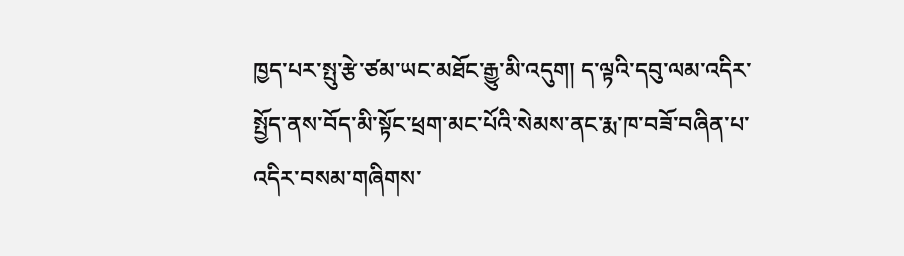ཁྱད་པར་སྤུ་རྩེ་ཙམ་ཡང་མཐོང་རྒྱུ་མི་འདུག། ད་ལྟའི་དབུ་ལམ་འདིར་སྤྱོད་ནས་བོད་མི་སྟོང་ཕྲག་མང་པོའི་སེམས་ནང་རྨ་ཁ་བཟོ་བཞིན་པ་འདིར་བསམ་གཞིགས་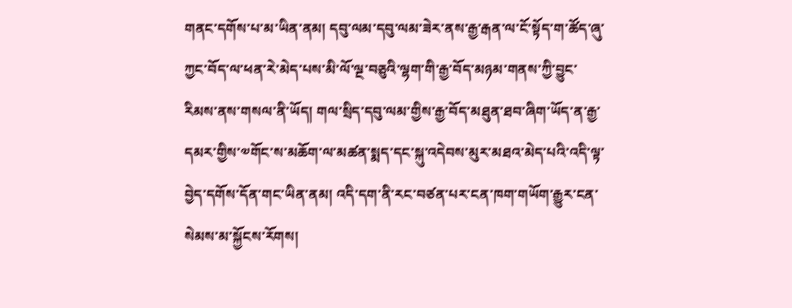གནང་དགོས་པ་མ་ཡིན་ནམ། དབུ་ལམ་དབུ་ལམ་ཟེར་ནས་རྒྱ་རྒན་ལ་ངོ་སྟོད་ག་ཚོད་ཞུ་ཀྱང་བོད་ལ་ཕན་རེ་མེད་པས་མི་ལོ་ལྔ་བཅུའི་ལྷག་གི་རྒྱ་བོད་མཉམ་གནས་ཀྱི་བྱུང་རིམས་ནས་གསལ་ནི་ཡོད། གལ་སྲིད་དབུ་ལམ་གྱིས་རྒྱ་བོད་མཐུན་ཐབ་ཞིག་ཡོད་ན་རྒྱ་དམར་གྱིས་༧གོང་ས་མཆོག་ལ་མཚན་སྨད་དང་སྐུ་འདེབས་མུར་མཐའ་མེད་པའི་འདི་ལྟ་བྱེད་དགོས་དོན་གང་ཡིན་ནམ། འདི་དག་ནི་རང་བཙན་པར་ངན་ཁག་གཡོག་རྒྱུར་ངན་སེམས་མ་སྐྱོངས་རོགས།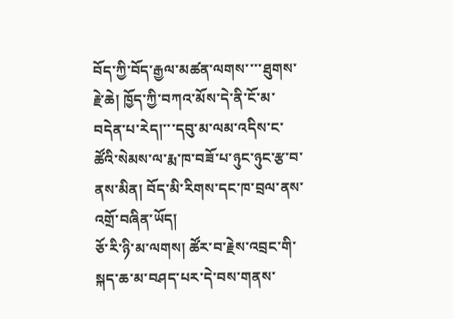བོད་ཀྱི་བོད་རྒྱལ་མཚན་ལགས་་་་ཐུགས་རྗེ་ཆེ། ཁྱོད་ཀྱི་བཀའ་མོས་དེ་ནི་ངོ་མ་བདེན་པ་རེད།་་་དབུ་མ་ལམ་འདིས་ང་ཚོའི་སེམས་ལ་རྨ་ཁ་བཟོ་པ་ཉུང་ཉུང་རྩ་བ་ནས་མིན། བོད་མི་རིགས་དང་ཁ་བྲལ་ནས་འགྲོ་བཞིན་ཡོད།
ཅོ་རི་ཉི་མ་ལགས། ཚོར་བ་རྗེས་འབྲང་གི་སྐད་ཆ་མ་བཤད་པར་དེ་བས་གནས་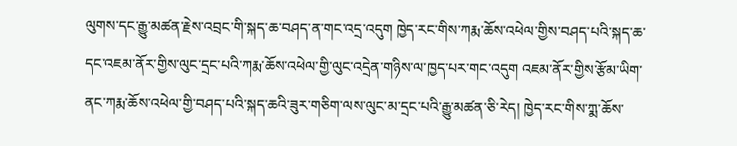ལུགས་དང་རྒྱུ་མཚན་རྗེས་འབྲང་གི་སྐད་ཆ་བཤད་ན་གང་འདྲ་འདུག ཁྱེད་རང་གིས་ཀརྨ་ཆོས་འཕེལ་གྱིས་བཤད་པའི་སྐད་ཆ་དང་འཇམ་ནོར་གྱིས་ལུང་དྲང་པའི་ཀརྨ་ཆོས་འཕེལ་གྱི་ལུང་འདྲེན་གཉིས་ལ་ཁྱད་པར་གང་འདུག འཇམ་ནོར་གྱིས་རྩོམ་ཡིག་ནང་ཀརྨ་ཆོས་འཕེལ་གྱི་བཤད་པའི་སྐད་ཆའི་ཟུར་གཅིག་ལས་ལུང་མ་དྲང་པའི་རྒྱུ་མཚན་ཅི་རེད། ཁྱེད་རང་གིས་ཀྨ་ཆོས་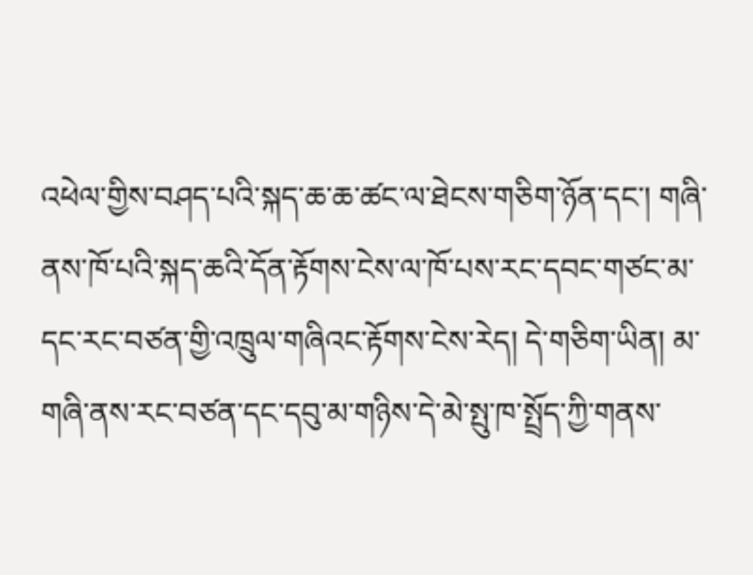འཕེལ་གྱིས་བཤད་པའི་སྐད་ཆ་ཆ་ཚང་ལ་ཐེངས་གཅིག་ཉོན་དང་། གཞི་ནས་ཁོ་པའི་སྐད་ཆའི་དོན་རྟོགས་ངེས་ལ་ཁོ་པས་རང་དབང་གཙང་མ་དང་རང་བཙན་གྱི་འཁྲུལ་གཞིའང་རྟོགས་ངེས་རེད། དེ་གཅིག་ཡིན། མ་གཞི་ནས་རང་བཙན་དང་དབུ་མ་གཉིས་དེ་མེ་སྤུ་ཁ་སྤྲོད་ཀྱི་གནས་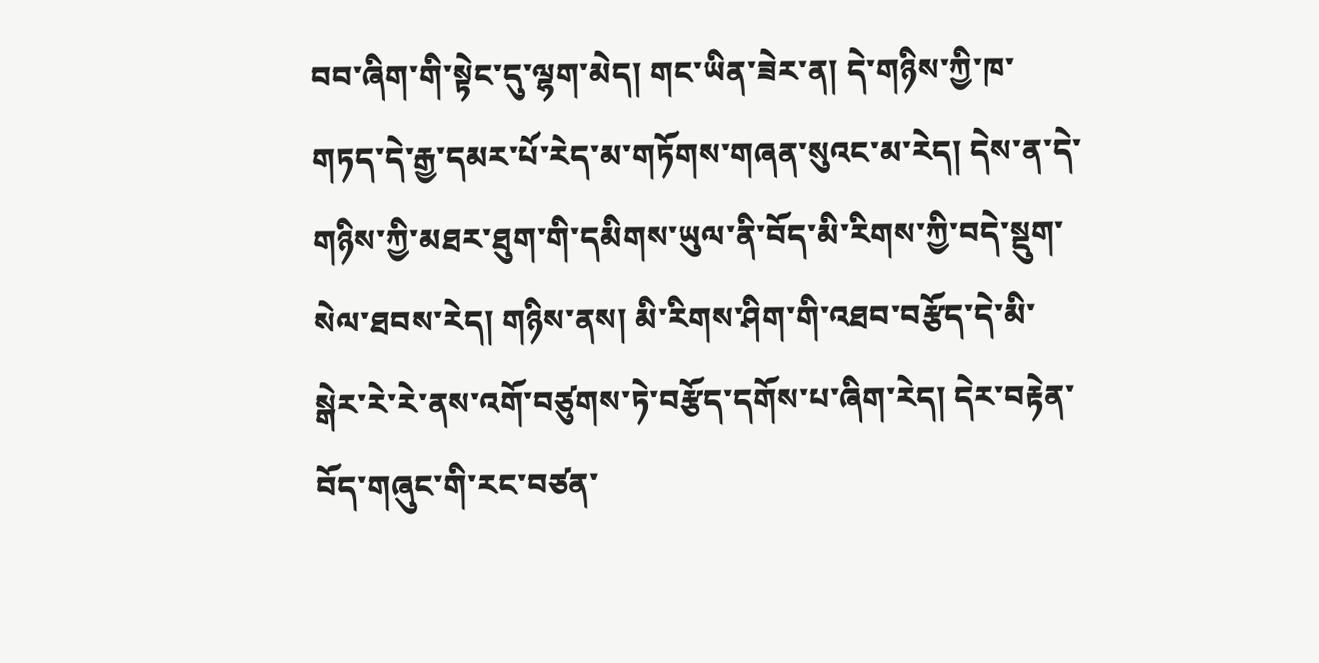བབ་ཞིག་གི་སྟེང་དུ་ལྷག་མེད། གང་ཡིན་ཟེར་ན། དེ་གཉིས་ཀྱི་ཁ་གཏད་དེ་རྒྱ་དམར་པོ་རེད་མ་གཏོགས་གཞན་སུའང་མ་རེད། དེས་ན་དེ་གཉིས་ཀྱི་མཐར་ཐུག་གི་དམིགས་ཡུལ་ནི་བོད་མི་རིགས་ཀྱི་བདེ་སྡུག་སེལ་ཐབས་རེད། གཉིས་ནས། མི་རིགས་ཤིག་གི་འཐབ་བརྩོད་དེ་མི་སྒེར་རེ་རེ་ནས་འགོ་བཙུགས་ཏེ་བརྩོད་དགོས་པ་ཞིག་རེད། དེར་བརྟེན་བོད་གཞུང་གི་རང་བཙན་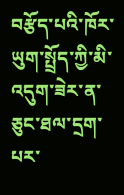བརྩོད་པའི་ཁོར་ཡུག་སྤྲོད་ཀྱི་མི་འདུག་ཟེར་ན་ཅུང་ཐལ་དྲག་པར་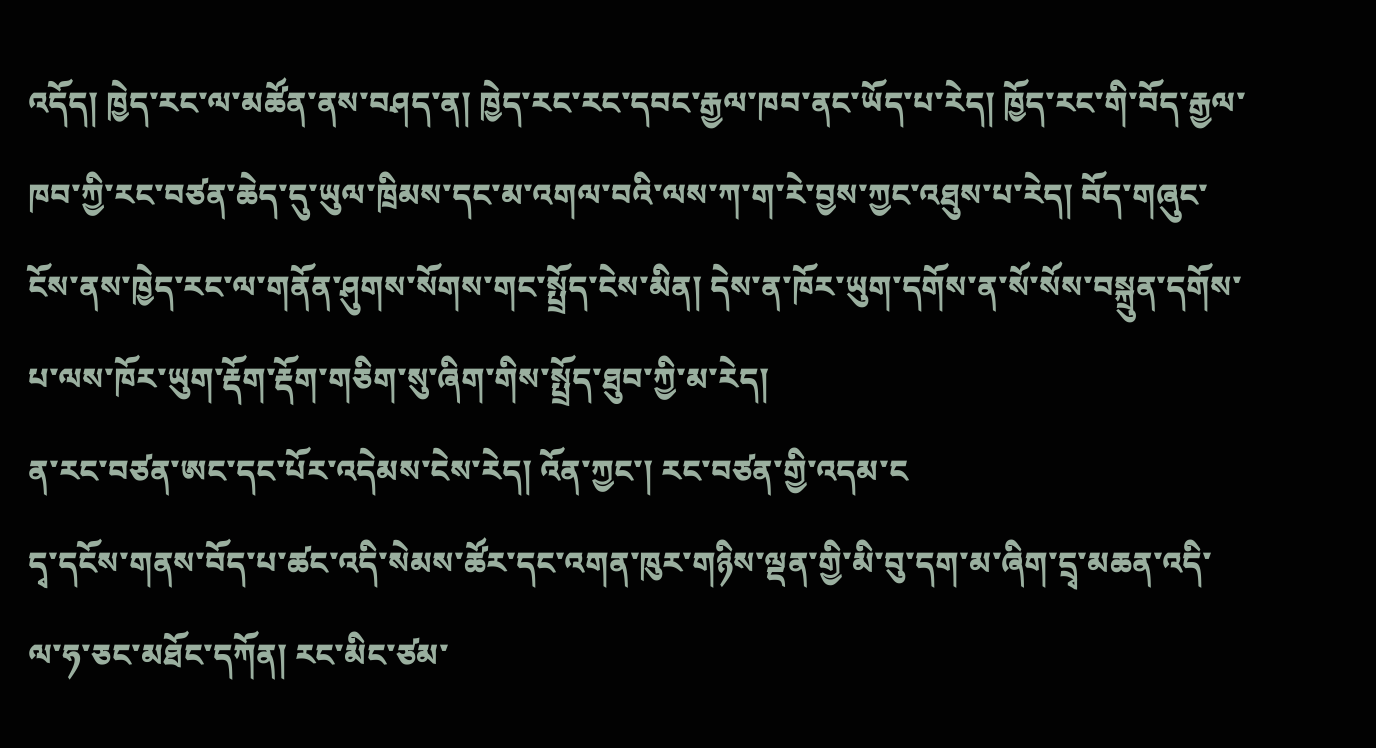འདོད། ཁྱེད་རང་ལ་མཚོན་ནས་བཤད་ན། ཁྱེད་རང་རང་དབང་རྒྱལ་ཁབ་ནང་ཡོད་པ་རེད། ཁྱོད་རང་གི་བོད་རྒྱལ་ཁབ་ཀྱི་རང་བཙན་ཆེད་དུ་ཡུལ་ཁྲིམས་དང་མ་འགལ་བའི་ལས་ཀ་ག་རེ་བྱས་ཀྱང་འཐུས་པ་རེད། བོད་གཞུང་ངོས་ནས་ཁྱེད་རང་ལ་གནོན་ཤུགས་སོགས་གང་སྤྲོད་ངེས་མིན། དེས་ན་ཁོར་ཡུག་དགོས་ན་སོ་སོས་བསྐྲུན་དགོས་པ་ལས་ཁོར་ཡུག་རྡོག་རྡོག་གཅིག་སུ་ཞིག་གིས་སྤྲོད་ཐུབ་ཀྱི་མ་རེད།
ན་རང་བཙན་ཨང་དང་པོར་འདེམས་ངེས་རེད། འོན་ཀྱང་། རང་བཙན་གྱི་འདམ་ང
དྭ་དངོས་གནས་བོད་པ་ཚང་འདི་སེམས་ཚོར་དང་འགན་ཁུར་གཉིས་ལྡན་གྱི་མི་བུ་དག་མ་ཞིག་དྲྭ་མཆན་འདི་ལ་ཧ་ཅང་མཐོང་དཀོན། རང་མིང་ཙམ་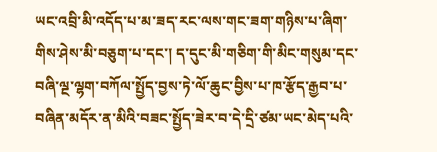ཡང་འབྲི་མི་འདོད་པ་མ་ཟད་རང་ལས་གང་ཟག་གཉིས་པ་ཞིག་གིས་ཤེས་མི་བཅུག་པ་དང་། ད་དུང་མི་གཅིག་གི་མིང་གསུམ་དང་བཞི་ལྔ་ལྷག་བཀོལ་སྤྱོད་བྱས་ཏེ་ལོ་ཆུང་བྱིས་པ་ཁ་རྩོད་རྒྱབ་པ་བཞིན་མདོར་ན་མིའི་བཟང་སྤྱོད་ཟེར་བ་དེ་དྲི་ཙམ་ཡང་མེད་པའི་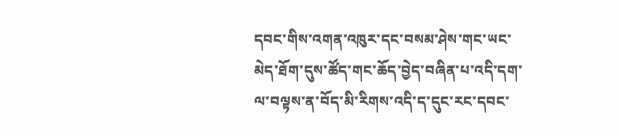དབང་གིས་འགན་འཁུར་དང་བསམ་ཤེས་གང་ཡང་མེད་ཐོག་དུས་ཚོད་གང་ཆོད་བྱེད་བཞིན་པ་འདི་དག་ལ་བལྟས་ན་བོད་མི་རིགས་འདི་ད་དུང་རང་དབང་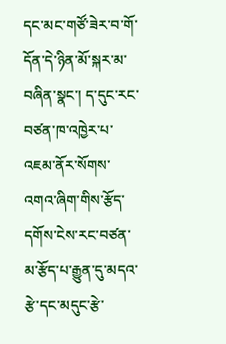དང་མང་གཙོ་ཟེར་བ་གོ་དོན་དེ་ཉིན་མོ་སྐར་མ་བཞིན་སྣང་། ད་དུང་རང་བཙན་ཁ་འཁྱེར་པ་འཇམ་ནོར་སོགས་འགའ་ཞིག་གིས་རྩོད་དགོས་ངེས་རང་བཙན་མ་རྩོད་པ་རྒྱུན་དུ་མདའ་རྩེ་དང་མདུང་རྩེ་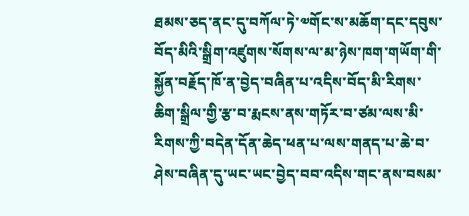ཐམས་ཅད་ནང་དུ་བཀོལ་ཏེ་༧གོང་ས་མཆོག་དང་དབུས་བོད་མིའི་སྒྲིག་འཛུགས་སོགས་ལ་མ་ཉེས་ཁག་གཡོག་གི་སྐྱོན་བརྗོད་ཁོ་ན་བྱེད་བཞིན་པ་འདིས་བོད་མི་རིགས་ཆིག་སྒྲིལ་གྱི་རྩ་བ་རྨངས་ནས་གཏོར་བ་ཙམ་ལས་མི་རིགས་ཀྱི་བདེན་དོན་ཆེད་ཕན་པ་ལས་གནད་པ་ཆེ་བ་ཤེས་བཞིན་དུ་ཡང་ཡང་བྱེད་བབ་འདིས་གང་ནས་བསམ་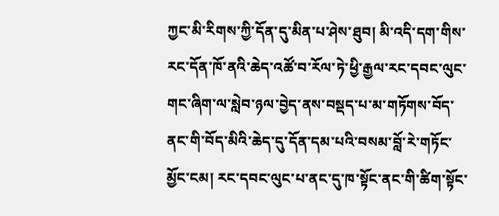ཀྱང་མི་རིགས་ཀྱི་དོན་དུ་མིན་པ་ཤེས་ཐུབ། མི་འདི་དག་གིས་རང་དོན་ཁོ་ནའི་ཆེད་འཚོ་བ་རོལ་ཏེ་ཕྱི་རྒྱལ་རང་དབང་ལུང་གང་ཞིག་ལ་སླེབ་ཉལ་བྱེད་ནས་བསྡད་པ་མ་གཏོགས་བོད་ནང་གི་བོད་མིའི་ཆེད་དུ་དོན་དམ་པའི་བསམ་བློ་རེ་གཏོང་མྱོང་ངམ། རང་དབང་ལུང་པ་ནང་དུ་ཁ་སྟོང་ནང་གི་ཚིག་སྟོང་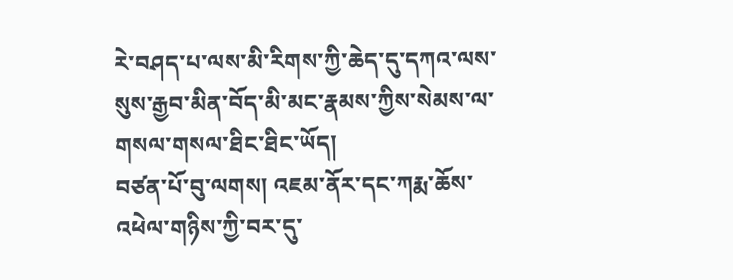རེ་བཤད་པ་ལས་མི་རིགས་ཀྱི་ཆེད་དུ་དཀའ་ལས་སུས་རྒྱབ་མིན་བོད་མི་མང་རྣམས་ཀྱིས་སེམས་ལ་གསལ་གསལ་ཐིང་ཐིང་ཡོད།
བཙན་པོ་བུ་ལགས། འཇམ་ནོར་དང་ཀརྨ་ཆོས་འཕེལ་གཉིས་ཀྱི་བར་དུ་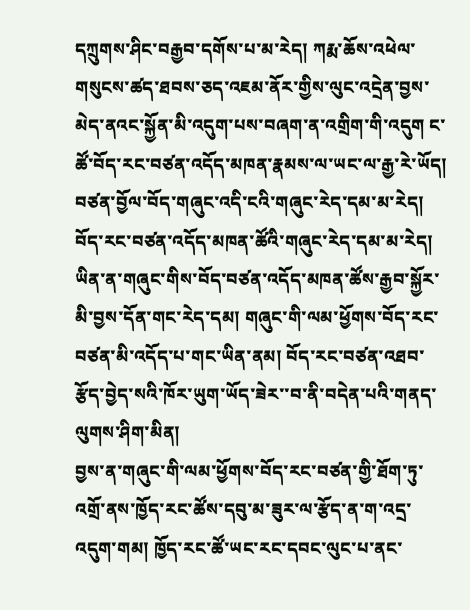དཀྲུགས་ཤིང་བརྒྱབ་དགོས་པ་མ་རེད། ཀརྨ་ཆོས་འཕེལ་གསུངས་ཚད་ཐབས་ཅད་འཇམ་ནོར་གྱིས་ལུང་འདྲེན་བྱས་མེད་ནའང་སྐྱོན་མི་འདུག་པས་བཞག་ན་འགྲིག་གི་འདུག ང་ཚོ་བོད་རང་བཙན་འདོད་མཁན་རྣམས་ལ་ཡང་ལ་རྒྱ་རེ་ཡོད།
བཙན་བྱོལ་བོད་གཞུང་འདི་ངའི་གཞུང་རེད་དམ་མ་རེད། བོད་རང་བཙན་འདོད་མཁན་ཚོའི་གཞུང་རེད་དམ་མ་རེད། ཡིན་ན་གཞུང་གིས་བོད་བཙན་འདོད་མཁན་ཚོས་རྒྱབ་སྐྱོར་མི་བྱས་དོན་གང་རེད་དམ། གཞུང་གི་ལམ་ཕྱོགས་བོད་རང་བཙན་མི་འདོད་པ་གང་ཡིན་ནམ། བོད་རང་བཙན་འཐབ་རྩོད་བྱེད་སའི་ཁོར་ཡུག་ཡོད་ཟེར་་བ་ནི་བདེན་པའི་གནད་ལུགས་ཤིག་མིན།
བྱས་ན་གཞུང་གི་ལམ་ཕྱོགས་བོད་རང་བཙན་གྱི་ཐོག་ཏུ་འགྲོ་ནས་ཁྱོད་རང་ཚོས་དབུ་མ་ཟུར་ལ་རྩོད་ན་ག་འདྲ་འདུག་གམ། ཁྱོད་རང་ཚོ་ཡང་རང་དབང་ལུང་པ་ནང་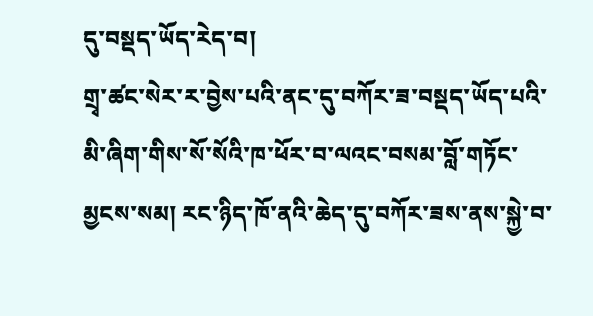དུ་བསྡད་ཡོད་རེད་བ།
གྲྭ་ཚང་སེར་ར་བྱེས་པའི་ནང་དུ་བཀོར་ཟ་བསྡད་ཡོད་པའི་མི་ཞིག་གིས་སོ་སོའི་ཁ་ཕོར་བ་ལའང་བསམ་བློ་གཏོང་མྱངས་སམ། རང་ཉིད་ཁོ་ནའི་ཆེད་དུ་བཀོར་ཟས་ནས་སྐྱེ་བ་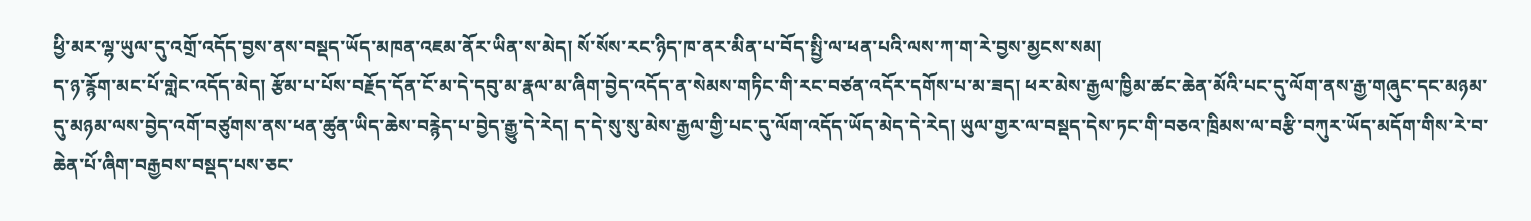ཕྱི་མར་ལྷ་ཡུལ་དུ་འགྲོ་འདོད་བྱས་ནས་བསྡད་ཡོད་མཁན་འཇམ་ནོར་ཡིན་ས་མེད། སོ་སོས་རང་ཉིད་ཁ་ནར་མིན་པ་བོད་སྤྱི་ལ་ཕན་པའི་ལས་ཀ་ག་རེ་བྱས་མྱངས་སམ།
ད་ཉ་རྙོག་མང་པོ་གླེང་འདོད་མེད། རྩོམ་པ་པོས་བརྗོད་དོན་ངོ་མ་དེ་དབུ་མ་རྣལ་མ་ཞིག་བྱེད་འདོད་ན་སེམས་གཏིང་གི་རང་བཙན་འདོར་དགོས་པ་མ་ཟད། ཕར་མེས་རྒྱལ་ཁྱིམ་ཚང་ཆེན་མོའི་པང་དུ་ལོག་ནས་རྒྱ་གཞུང་དང་མཉམ་དུ་མཉམ་ལས་བྱེད་འགོ་བཙུགས་ནས་ཕན་ཚུན་ཡིད་ཆེས་བརྙེད་པ་བྱེད་རྒྱུ་དེ་རེད། ད་དེ་སུ་སུ་མེས་རྒྱལ་གྱི་པང་དུ་ལོག་འདོད་ཡོད་མེད་དེ་རེད། ཡུལ་གྱར་ལ་བསྡད་དེས་ཏང་གི་བཅའ་ཁྲིམས་ལ་བརྩི་བཀུར་ཡོད་མདོག་གིས་རེ་བ་ཆེན་པོ་ཞིག་བརྒྱབས་བསྡད་པས་ཅང་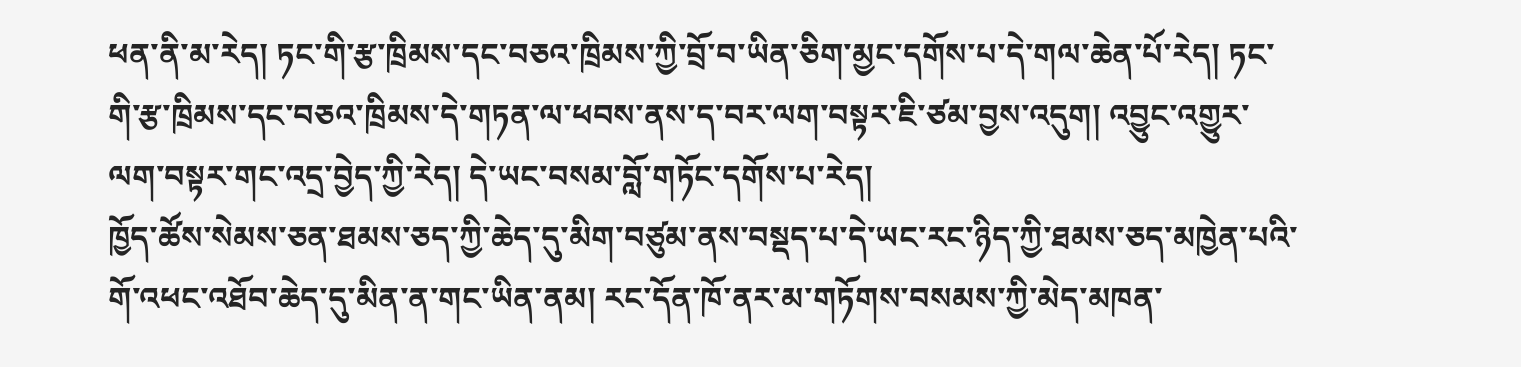ཕན་ནི་མ་རེད། ཏང་གི་རྩ་ཁྲིམས་དང་བཅའ་ཁྲིམས་ཀྱི་བྲོ་བ་ཡིན་ཅིག་མྱང་དགོས་པ་དེ་གལ་ཆེན་པོ་རེད། ཏང་གི་རྩ་ཁྲིམས་དང་བཅའ་ཁྲིམས་དེ་གཏན་ལ་ཕབས་ནས་ད་བར་ལག་བསྟར་ཇི་ཙམ་བྱས་འདུག། འབྱུང་འགྱུར་ལག་བསྟར་གང་འདྲ་བྱེད་ཀྱི་རེད། དེ་ཡང་བསམ་བློ་གཏོང་དགོས་པ་རེད།
ཁྱོད་ཚོས་སེམས་ཅན་ཐམས་ཅད་ཀྱི་ཆེད་དུ་མིག་བཙུམ་ནས་བསྡད་པ་དེ་ཡང་རང་ཉིད་ཀྱི་ཐམས་ཅད་མཁྱེན་པའི་གོ་འཕང་འཐོབ་ཆེད་དུ་མིན་ན་གང་ཡིན་ནམ། རང་དོན་ཁོ་ནར་མ་གཏོགས་བསམས་ཀྱི་མེད་མཁན་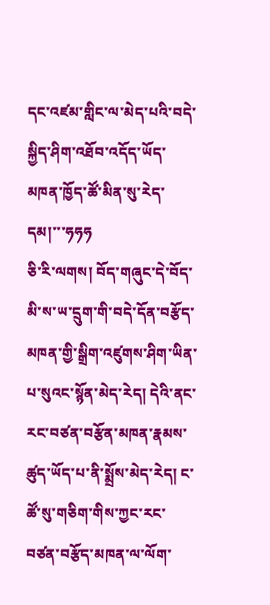དང་འཛམ་གླིང་ལ་མེད་པའི་བདེ་སྐྱིད་ཤིག་འཐོབ་འདོད་ཡོད་མཁན་ཁྱོད་ཚོ་མིན་སུ་རེད་དམ།་་་ཧཧཧ
ཅི་རི་ལགས། བོད་གཞུང་དེ་བོད་མི་ས་ཡ་དྲུག་གི་བདེ་དོན་བརྩོད་མཁན་གྱི་སྒྲིག་འཛུགས་ཤིག་ཡིན་པ་སུའང་སྙོན་མེད་རེད། དེའི་ནང་རང་བཙན་བརྩོན་མཁན་རྣམས་ཚུད་ཡོད་པ་ནི་སྨྲོས་མེད་རེད། ང་ཚོ་སུ་གཅིག་གིས་ཀྱང་རང་བཙན་བརྩོད་མཁན་ལ་ལོག་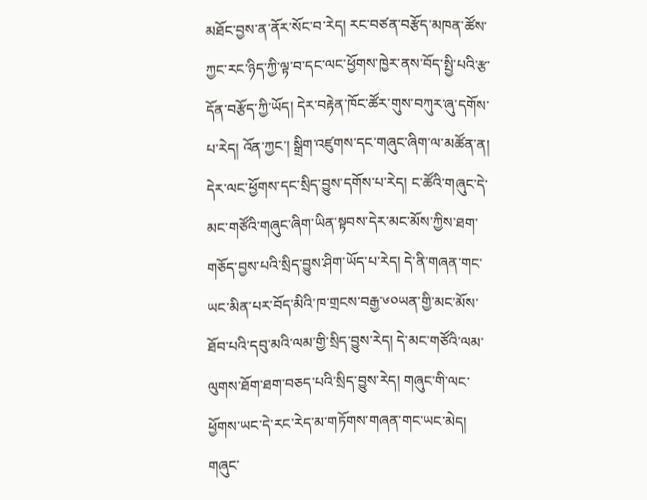མཐོང་བྱས་ན་ནོར་སོང་བ་རེད། རང་བཙན་བརྩོད་མཁན་ཚོས་ཀྱང་རང་ཉིད་ཀྱི་ལྟ་བ་དང་ལང་ཕྱོགས་ཁྱེར་ནས་བོད་སྤྱི་པའི་རྩ་དོན་བརྩོད་ཀྱི་ཡོད། དེར་བརྟེན་ཁོང་ཚོར་གུས་བཀུར་ཞུ་དགོས་པ་རེད། འོན་ཀྱང་། སྒྲིག་འཛུགས་དང་གཞུང་ཞིག་ལ་མཚོན་ན། དེར་ལང་ཕྱོགས་དང་སྲིད་བྱུས་དགོས་པ་རེད། ང་ཚོའི་གཞུང་དེ་མང་གཙོའི་གཞུང་ཞིག་ཡིན་སྟབས་དེར་མང་མོས་ཀྱིས་ཐག་གཅོད་བྱས་པའི་སྲིད་བྱུས་ཤིག་ཡོད་པ་རེད། དེ་ནི་གཞན་གང་ཡང་མིན་པར་བོད་མིའི་ཁ་གྲངས་བརྒྱ་༦༠ཡན་གྱི་མང་མོས་ཐོབ་པའི་དབུ་མའི་ལམ་གྱི་སྲིད་བྱུས་རེད། དེ་མང་གཙོའི་ལམ་ལུགས་ཐོག་ཐག་བཅད་པའི་སྲིད་བྱུས་རེད། གཞུང་གི་ལང་ཕྱོགས་ཡང་དེ་རང་རེད་མ་གཏོགས་གཞན་གང་ཡང་མེད། གཞུང་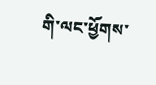གི་ལང་ཕྱོགས་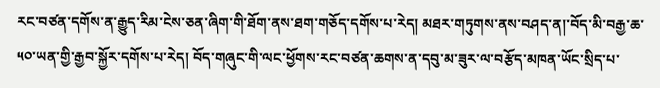རང་བཙན་དགོས་ན་རྒྱུད་རིམ་ངེས་ཅན་ཞིག་གི་ཐོག་ནས་ཐག་གཅོད་དགོས་པ་རེད། མཐར་གཏུགས་ནས་བཤད་ན།་བོད་མི་བརྒྱ་ཆ་༥༠་ཡན་གྱི་རྒྱབ་སྐྱོར་དགོས་པ་རེད། བོད་གཞུང་གི་ལང་ཕྱོགས་རང་བཙན་ཆགས་ན་དབུ་མ་ཟུར་ལ་བརྩོད་མཁན་ཡོང་སྲིད་པ་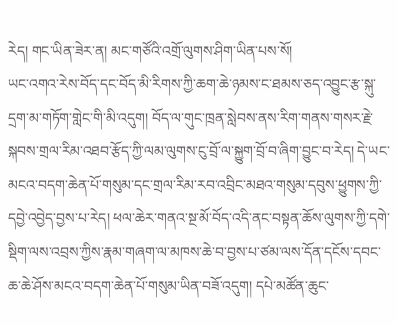རེད། གང་ཡིན་ཟེར་ན། མང་གཙོའི་འགྲོ་ལུགས་ཤིག་ཡིན་པས་སོ།
ཡང་འགའ་རེས་བོད་དང་བོད་མི་རིགས་ཀྱི་ཆག་ཆེ་ཉམས་ང་ཐམས་ཅད་འབྱུང་རྩ་སྐུ་དྲག་མ་གཏོག་གླེང་གི་མི་འདུག། བོད་ལ་གུང་ཁྲན་སླེབས་ནས་རིག་གནས་གསར་རྗེ་སྐབས་གྲལ་རིམ་འཐབ་རྩོད་ཀྱི་ལམ་ལུགས་ངུ་བྲོ་ལ་སྐྱུག་བྲོ་བ་ཞིག་བྱུང་བ་རེད། དེ་ཡང་མངའ་བདག་ཆེན་པོ་གསུམ་དང་གྲལ་རིམ་རབ་འབྲིང་མཐའ་གསུམ་དབུས་ཕྱུགས་ཀྱི་དབྱེ་འབྱེད་བྱས་པ་རེད། ཕལ་ཆེར་གནའ་སྔ་མོ་བོད་འདི་ནང་བསྟན་ཆོས་ལུགས་ཀྱི་དགེ་སྡིག་ལས་འབྲས་ཀྱིས་རྣམ་གཞག་ལ་མཁས་ཆེ་བ་བྱས་པ་ཙམ་ལས་དོན་དངོས་དབང་ཆ་ཆེ་ཤོས་མངའ་བདག་ཆེན་པོ་གསུམ་ཡིན་བཟོ་འདུག། དཔེ་མཚོན་ཆུང་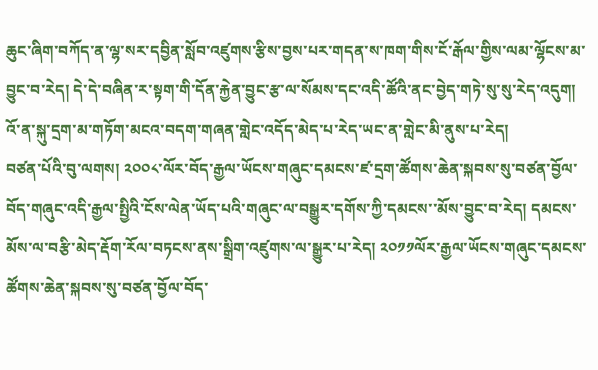ཆུང་ཞིག་བཀོད་ན་ལྷ་སར་དབྱིན་སློབ་འཛུགས་རྩིས་བྱས་པར་གདན་ས་ཁག་གིས་ངོ་རྒོལ་གྱིས་ལམ་ལྷོངས་མ་བྱུང་བ་རེད། དེ་དེ་བཞིན་ར་སྟག་གི་དོན་རྐྱེན་བྱུང་རྩ་ལ་སོམས་དང་འདི་ཚོའི་ནང་བྱེད་གཏེ་སུ་སུ་རེད་འདུག། འོ་ན་སྐུ་དྲག་མ་གཏོག་མངའ་བདག་གཞན་གླེང་འདོད་མེད་པ་རེད་ཡང་ན་གླེང་མི་ནུས་པ་རེད།
བཙན་པོའི་བུ་ལགས། ༢༠༠༨་ལོར་བོད་རྒྱལ་ཡོངས་གཞུང་དམངས་ཛ་དྲག་ཚོགས་ཆེན་སྐབས་སུ་བཙན་བྱོལ་བོད་གཞུང་འདི་རྒྱལ་སྤྱིའི་ངོས་ལེན་ཡོད་པའི་གཞུང་ལ་བསྒྱུར་དགོས་ཀྱི་དམངས་་མོས་བྱུང་བ་རེད། དམངས་མོས་ལ་བརྩི་མེད་རྡོག་རོལ་བཏངས་ནས་སྒྲིག་འཛུགས་ལ་སྒྱུར་པ་རེད། ༢༠༡༡ལོར་རྒྱལ་ཡོངས་གཞུང་དམངས་ཚོགས་ཆེན་སྐབས་སུ་བཙན་བྱོལ་བོད་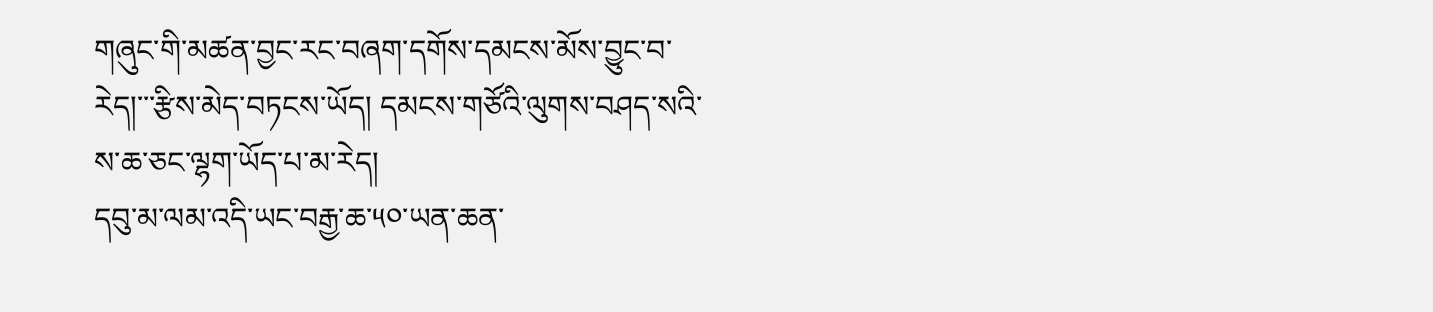གཞུང་གི་མཚན་བྱང་རང་བཞག་དགོས་དམངས་མོས་བྱུང་བ་རེད།་་་རྩིས་མེད་བཏངས་ཡོད། དམངས་གཙོའི་ལུགས་བཤད་སའི་ས་ཆ་ཅང་ལྷག་ཡོད་པ་མ་རེད།
དབུ་མ་ལམ་འདི་ཡང་བརྒྱ་ཆ་༥༠་ཡན་ཆན་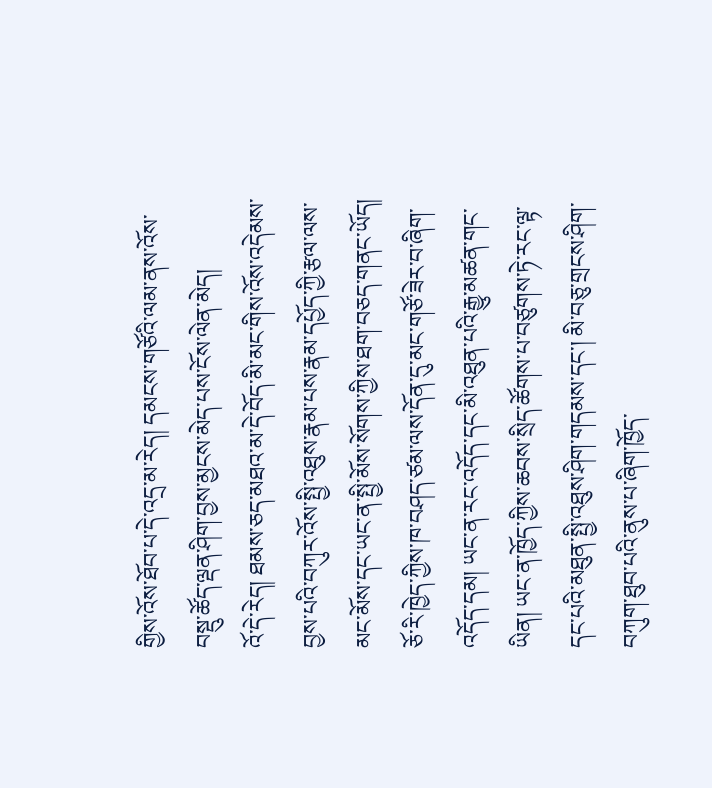གྱིས་འོས་ཐོབ་པ་དེ་འདྲ་མ་རེད། དམངས་གཙོའི་ལམ་ནས་འོས་བསྡུ་ཚོད་ལྡན་ཤིག་བྱས་མྱངས་མེད་པས་ངོས་ལེན་མེད།
འོ་དེ་རེད། ཐམས་ཅད་མཐའ་མ་དེ་བོད་མི་མང་གིས་འོས་འདེམས་བྱས་པའི་བཀུར་འོས་སྤྱི་འཐུས་རྣམ་པས་རྣམ་དཔྱོད་ཀྱི་རྩལ་ལས་མང་མོས་དང་ཡང་ན་སྤྱི་མོས་སོགས་ཀྱིས་ཐག་བཅད་གནང་ཡོད། ཅོ་རི་ཁྱེད་ཀྱིས་ཁ་བཤད་ཙམ་ལས་དོན་དུ་མང་གཙོ་ཟེར་བ་ཞིག་འདོད་དམ། ཡང་ན་རང་འདོད་དང་མི་འཐུན་པའི་རྒྱུ་མཚན་གང་ཡིན། ཡང་ན་ཁྱོད་ཀྱིས་ཆབས་སྲིད་ཚོགས་པ་བཙུགས་ཏེ་རང་ལྟ་དང་པའི་མཐུན་སྤྱི་འཐུས་ཤིག་གདམས་དང་། མི་བཅུ་གྲངས་ཤིག་བཀུག་ཐུབ་པའི་ནུས་པ་ཞིག་ཁྱོད་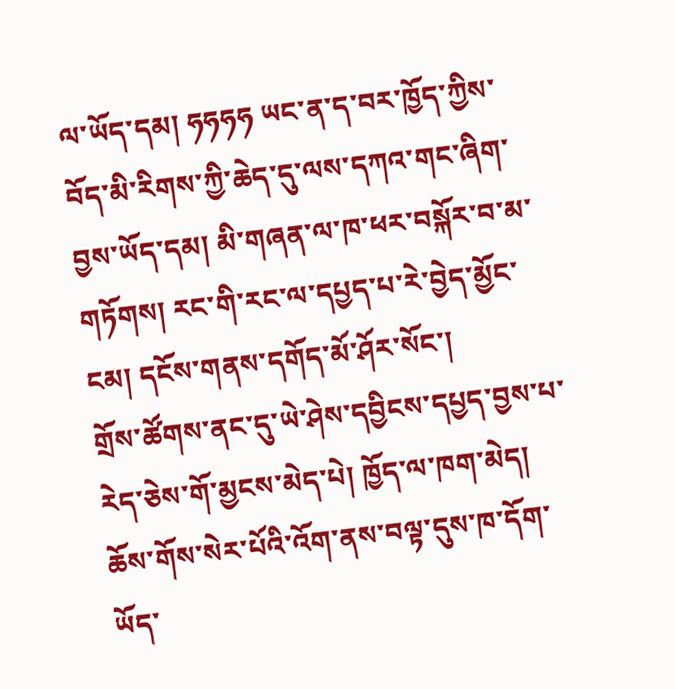ལ་ཡོད་དམ། ཧཧཧཧ ཡང་ན་ད་བར་ཁྱོད་ཀྱིས་བོད་མི་རིགས་ཀྱི་ཆེད་དུ་ལས་དཀའ་གང་ཞིག་བྱས་ཡོད་དམ། མི་གཞན་ལ་ཁ་ཕར་བསྐོར་བ་མ་གཏོགས། རང་གི་རང་ལ་དཔྱད་པ་རེ་བྱེད་མྱོང་ངམ། དངོས་གནས་དགོད་མོ་ཤོར་སོང་།
གྲོས་ཚོགས་ནང་དུ་ཡེ་ཤེས་དབྱིངས་དཔྱད་བྱས་པ་རེད་ཅེས་གོ་མྱངས་མེད་པེ། ཁྱོད་ལ་ཁག་མེད། ཆོས་གོས་སེར་པོའི་འོག་ནས་བལྟ་དུས་ཁ་དོག་ཡོད་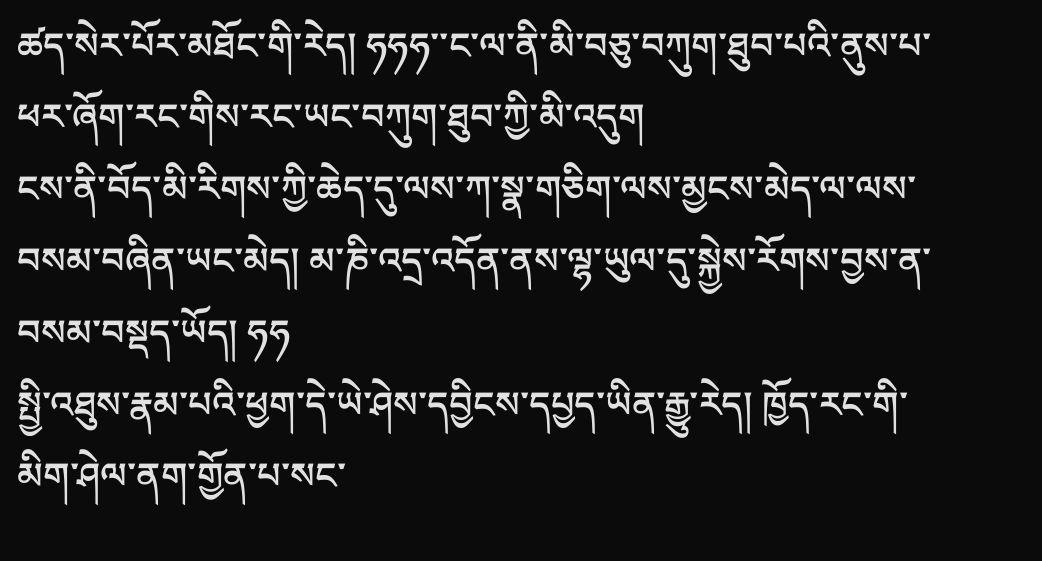ཚད་སེར་པོར་མཐོང་གི་རེད། ཧཧཧ་་ང་ལ་ནི་མི་བཅུ་བཀུག་ཐུབ་པའི་ནུས་པ་ཕར་ཞོག་རང་གིས་རང་ཡང་བཀུག་ཐུབ་ཀྱི་མི་འདུག
ངས་ནི་བོད་མི་རིགས་ཀྱི་ཆེད་དུ་ལས་ཀ་སྣ་གཅིག་ལས་མྱངས་མེད་ལ་ལས་བསམ་བཞིན་ཡང་མེད། མ་ཎི་འདྲ་འདོན་ནས་ལྷ་ཡུལ་དུ་སྐྱེས་རོགས་བྱས་ན་བསམ་བསྡད་ཡོད། ཧཧ
སྤྱི་འཐུས་རྣམ་པའི་ཕྱག་དེ་ཡེ་ཤེས་དབྱིངས་དཔྱད་ཡིན་རྒྱུ་རེད། ཁྱོད་རང་གི་མིག་ཤེལ་ནག་གྱོན་པ་སང་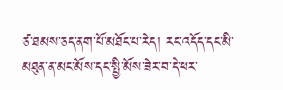ཙ་ཐམས་ཅད་ནག་པོ་མཐོང་པ་རེད། རང་འདོད་དང་མི་མཐུན་ན་མང་མོས་དང་སྤྱི་མོས་ཟེར་བ་དེ་ཕར་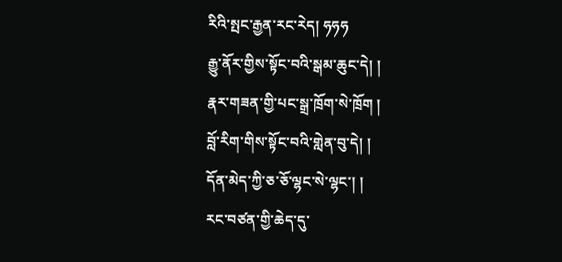རིའི་སྤང་རྒྱན་རང་རེད། ཧཧཧ
རྒྱུ་ནོར་གྱིས་སྟོང་བའི་སྒམ་ཆུང་དེ། །
རྣར་གཟན་གྱི་པང་སྒྲ་ཁྲོག་སེ་ཁྲོག །
བློ་རིག་གིས་སྟོང་བའི་གླེན་བུ་དེ། །
དོན་མེད་ཀྱི་ཅ་ཅོ་ལྷང་སེ་ལྷང་། །
རང་བཙན་གྱི་ཆེད་དུ་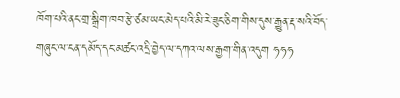ཁོག་པའི་ནང་གྲ་སྒྲིག་ཁབ་རྩེ་ཙམ་ཡང་མེད་པའི་མི་རེ་ཟུང་ཅིག་གིས་དུས་རྒྱུན་རྡ་སའི་བོད་གཞུང་ལ་ངན་དམོད་དང་མཚང་འདྲི་བྱེད་ལ་དཀའ་ལས་རྒྱག་གིན་འདུག ཧཧཧ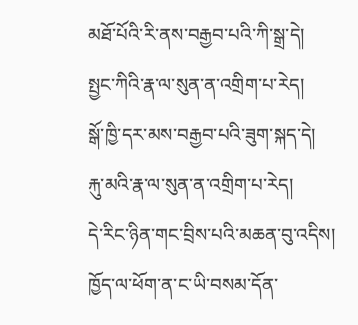མཐོ་པོའི་རི་ནས་བརྒྱབ་པའི་ཀི་སྒྲ་དེ།
སྤྱང་ཀིའི་རྣ་ལ་སུན་ན་འགྲིག་པ་རེད།
སྒོ་ཁྱི་དར་མས་བརྒྱབ་པའི་ཟུག་སྐད་དེ།
རྐུ་མའི་རྣ་ལ་སུན་ན་འགྲིག་པ་རེད།
དེ་རིང་ཉིན་གང་བྲིས་པའི་མཆན་བུ་འདིས།
ཁྱོད་ལ་ཕོག་ན་ང་ཡི་བསམ་དོན་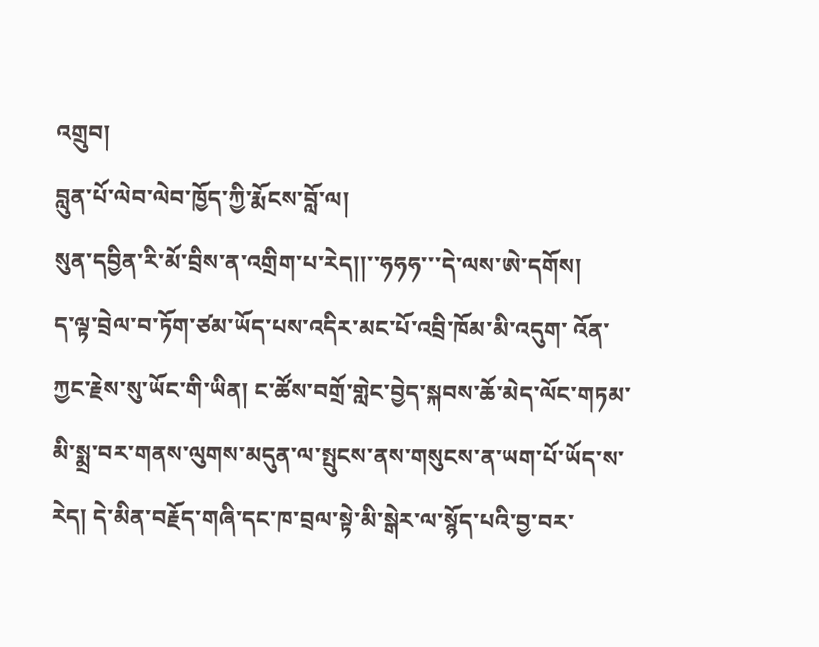འགྲུབ།
བླུན་པོ་ལེབ་ལེབ་ཁྱོད་ཀྱི་རྨོངས་བློ་ལ།
སུན་དབྱིན་རི་མོ་བྲིས་ན་འགྲིག་པ་རེད།།་་ཧཧཧ་་་དེ་ལས་ཨེ་དགོས།
ད་ལྟ་བྲེལ་བ་ཏོག་ཙམ་ཡོད་པས་འདིར་མང་པོ་འབྲི་ཁོམ་མི་འདུག་ འོན་ཀྱང་རྗེས་སུ་ཡོང་གི་ཡིན། ང་ཚོས་བགྲོ་གླེང་བྱེད་སྐབས་ཆོ་མེད་ལོང་གཏམ་མི་སྨྲ་བར་གནས་ལུགས་མདུན་ལ་སྤུངས་ནས་གསུངས་ན་ཡག་པོ་ཡོད་ས་རེད། དེ་མིན་བརྗོད་གཞི་དང་ཁ་བྲལ་སྟེ་མི་སྒེར་ལ་སྙོད་པའི་བྱ་བར་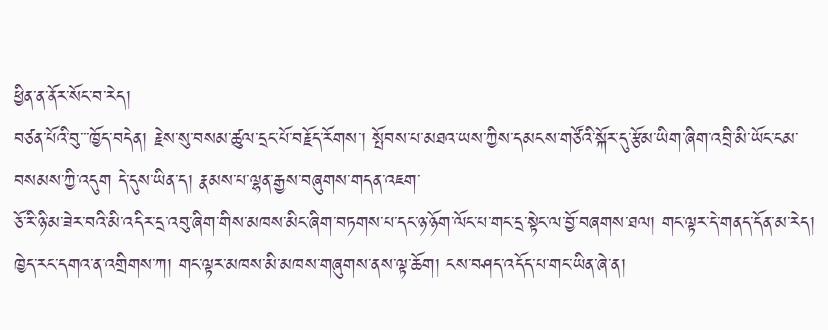ཕྱིན་ན་ནོར་སོང་བ་རེད།
བཙན་པོའི་བུ་་་ཁྱོད་བདེན། རྗེས་སུ་བསམ་ཚུལ་དྲང་པོ་བརྗོད་རོགས་། སྤོབས་པ་མཐའ་ཡས་ཀྱིས་དམངས་གཙོའི་སྐོར་དུ་རྩོམ་ཡིག་ཞིག་འབྲི་མི་ཡོང་ངམ་བསམས་ཀྱི་འདུག དེ་དུས་ཡིན་ད། རྣམས་པ་ལྷན་རྒྱས་བཞུགས་གདན་འཇག་
ཅོ་རི་ཉི་མ་ཟེར་བའི་མི་འདིར་དྲ་འབུ་ཞིག་གིས་མཁས་མིང་ཞིག་བཏགས་པ་དང་ཉ་ཉོག་ལོང་པ་གང་དྲ་སྟེང་ལ་བྱོ་བཞགས་ཐལ། གང་ལྟར་དེ་གནད་དོན་མ་རེད། ཁྱེད་རང་དགའ་ན་འགྲིགས་ཀ། གང་ལྟར་མཁས་མི་མཁས་གཞུགས་ནས་ལྟ་ཆོག། ངས་བཤད་འདོད་པ་གང་ཡིན་ཞེ་ན།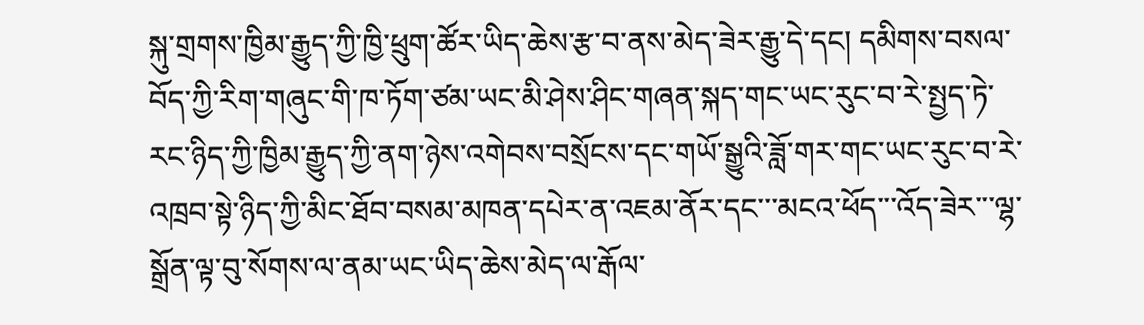སྐུ་གྲགས་ཁྱིམ་རྒྱུད་ཀྱི་ཁྱི་ཕྲུག་ཚོར་ཡིད་ཆེས་རྩ་བ་ནས་མེད་ཟེར་རྒྱུ་དེ་དང། དམིགས་བསལ་བོད་ཀྱི་རིག་གཞུང་གི་ཁ་ཏོག་ཙམ་ཡང་མི་ཤེས་ཤིང་གཞན་སྐད་གང་ཡང་རུང་བ་རེ་སྤྱད་ཏེ་རང་ཉིད་ཀྱི་ཁྱིམ་རྒྱུད་ཀྱི་ནག་ཉེས་འགེབས་བསྲོངས་དང་གཡོ་སྒྱུའི་ཟློ་གར་གང་ཡང་རུང་བ་རེ་འཁྲབ་སྟེ་ཉིད་ཀྱི་མིང་ཐོབ་བསམ་མཁན་དཔེར་ན་འཇམ་ནོར་དང་་་མངའ་ཕོད་་་འོད་ཟེར་་་ལྷ་སྒྲོན་ལྟ་བུ་སོགས་ལ་ནམ་ཡང་ཡིད་ཆེས་མེད་ལ་རྒོལ་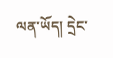ལན་ཡོད། དྲེང་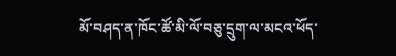མོ་བཤད་ན་ཁོང་ཚོ་མི་ལོ་བཅུ་དྲུག་ལ་མངའ་ཕོད་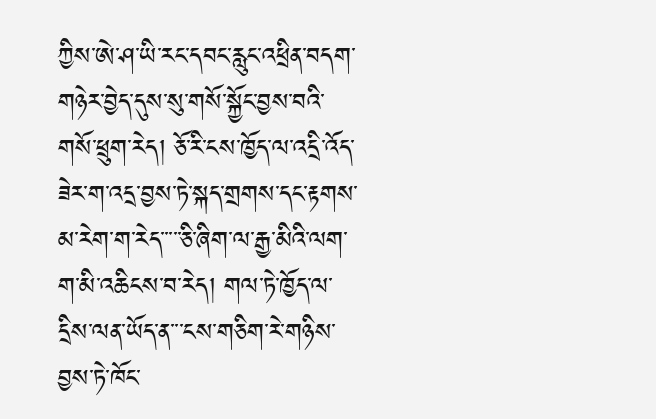ཀྱིས་ཨེ་ཤ་ཡི་རང་དབང་རླུང་འཕྲིན་བདག་གཉེར་བྱེད་དུས་སུ་གསོ་སྐྱོང་བྱས་བའི་གསོ་ཕྲུག་རེད། ཅོ་རི་ངས་ཁྱོད་ལ་འདྲི་འོད་ཟེར་ག་འདྲ་བྱས་ཏེ་སྐད་གྲགས་དང་རྟགས་མ་རེག་ག་རེད་་་་་ཅི་ཞིག་ལ་རྒྱ་མིའི་ལག་ག་མི་འཆིངས་བ་རེད། གལ་ཏེ་ཁྱོད་ལ་དྲིས་ལན་ཡོད་ན་་་ངས་གཅིག་རེ་གཉིས་བྱས་ཏེ་ཁོང་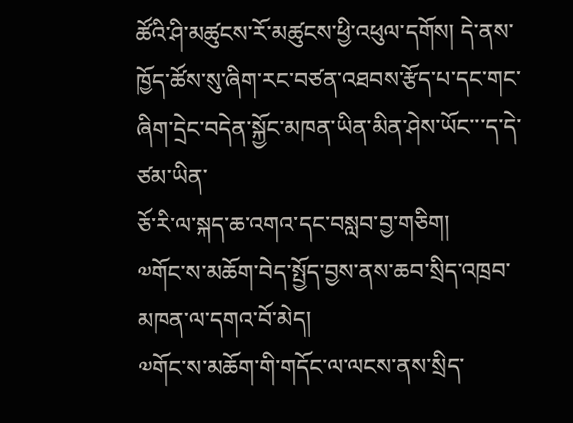ཚོའི་ཤི་མཚུངས་རོ་མཚུངས་ཕྱི་འཕུལ་དགོས། དེ་ནས་ཁྱོད་ཚོས་སུ་ཞིག་རང་བཙན་འཐབས་རྩོད་པ་དང་གང་ཞིག་དྲེང་བདེན་སྐྱོང་མཁན་ཡིན་མིན་ཤེས་ཡོང་་་ད་དེ་ཙམ་ཡིན་
ཅོ་རི་ལ་སྐད་ཆ་འགའ་དང་བསླབ་བྱ་གཅིག།
༧གོང་ས་མཆོག་བེད་སྤྱོད་བྱས་ནས་ཆབ་སྲིད་འཁྲབ་མཁན་ལ་དགའ་བོ་མེད།
༧གོང་ས་མཆོག་གི་གདོང་ལ་ལངས་ནས་སྲིད་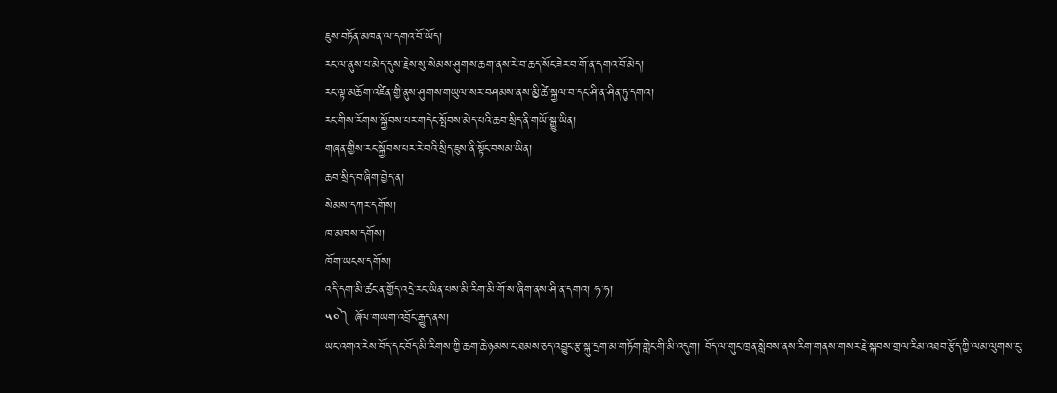ཇུས་བཏོན་མཁན་ལ་དགའ་བོ་ཡོད།
རང་ལ་ནུས་པ་མེད་དུས་རྗེས་སུ་སེམས་ཤུགས་ཆག་ནས་རེ་བ་ཆད་སོང་ཟེར་བ་གོ་ན་དགའ་བོ་མེད།
རང་ལྟ་མཆོག་འཛིན་གྱི་ནུས་ཤུགས་གཡུལ་སར་བཤམས་ནས་མྱི་ཚེ་སྐྱལ་བ་དང་ཤི་ན་ཤིན་ཏུ་དགའ།
རང་གིས་རོགས་སྐྱོབས་པར་གདེང་སྤོབས་མེད་པའི་ཆབ་སྲིད་ནི་གཡོ་སྒྱུ་ཡིན།
གཞན་གྱིས་རང་སྐྱོབས་པར་རེ་བའི་སྲིད་ཇུས་ནི་སྟོང་བསམ་ཡིན།
ཆབ་སྲིད་བ་ཞིག་བྱེད་ན།
སེམས་དཀར་དགོས།
ཁ་མཁས་དགོས།
ཁོག་ཡངས་དགོས།
འདི་དག་མི་ཚང་ན་གྱོད་འདྲེ་རང་ཡིན་པས་མི་རིག་མི་གོ་ས་ཞིག་ནས་ཤི་ན་དགའ། ཧ་ཧ།
༥༠༽ ཞོལ་གཡག་འབྲོང་རྒྱུད་ནས།
ཡང་འགའ་རེས་བོད་དང་བོད་མི་རིགས་ཀྱི་ཆག་ཆེ་ཉམས་ང་ཐམས་ཅད་འབྱུང་རྩ་སྐུ་དྲག་མ་གཏོག་གླེང་གི་མི་འདུག། བོད་ལ་གུང་ཁྲན་སླེབས་ནས་རིག་གནས་གསར་རྗེ་སྐབས་གྲལ་རིམ་འཐབ་རྩོད་ཀྱི་ལམ་ལུགས་ངུ་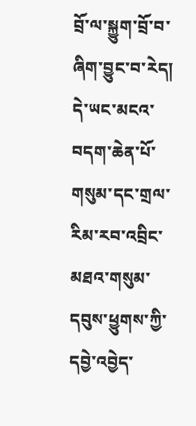བྲོ་ལ་སྐྱུག་བྲོ་བ་ཞིག་བྱུང་བ་རེད། དེ་ཡང་མངའ་བདག་ཆེན་པོ་གསུམ་དང་གྲལ་རིམ་རབ་འབྲིང་མཐའ་གསུམ་དབུས་ཕྱུགས་ཀྱི་དབྱེ་འབྱེད་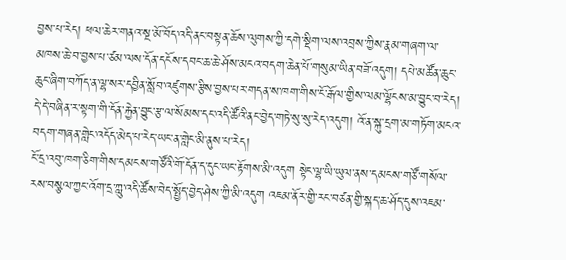བྱས་པ་རེད། ཕལ་ཆེར་གནའ་སྔ་མོ་བོད་འདི་ནང་བསྟན་ཆོས་ལུགས་ཀྱི་དགེ་སྡིག་ལས་འབྲས་ཀྱིས་རྣམ་གཞག་ལ་མཁས་ཆེ་བ་བྱས་པ་ཙམ་ལས་དོན་དངོས་དབང་ཆ་ཆེ་ཤོས་མངའ་བདག་ཆེན་པོ་གསུམ་ཡིན་བཟོ་འདུག། དཔེ་མཚོན་ཆུང་ཆུང་ཞིག་བཀོད་ན་ལྷ་སར་དབྱིན་སློབ་འཛུགས་རྩིས་བྱས་པར་གདན་ས་ཁག་གིས་ངོ་རྒོལ་གྱིས་ལམ་ལྷོངས་མ་བྱུང་བ་རེད། དེ་དེ་བཞིན་ར་སྟག་གི་དོན་རྐྱེན་བྱུང་རྩ་ལ་སོམས་དང་འདི་ཚོའི་ནང་བྱེད་གཏེ་སུ་སུ་རེད་འདུག། འོ་ན་སྐུ་དྲག་མ་གཏོག་མངའ་བདག་གཞན་གླེང་འདོད་མེད་པ་རེད་ཡང་ན་གླེང་མི་ནུས་པ་རེད།
ངོ་དྲ་འབུ་ཁག་ཅིག་གིས་དམངས་གཙོའི་གོ་དོན་ད་དུང་ཡང་རྟོགས་མི་འདུག སྟེང་ལྷ་ཡི་ཡུལ་ནས་དམངས་གཙོ་གསོལ་རས་བསྩལ་ཀྱང་འོག་དྲ་ཀླུ་འདི་ཚོས་བེད་སྤྱོད་བྱེད་ཤེས་ཀྱི་མི་འདུག འཇམ་ནོར་གྱི་རང་བཙན་གྱི་སྐད་ཆ་ཤོད་དུས་འཇམ་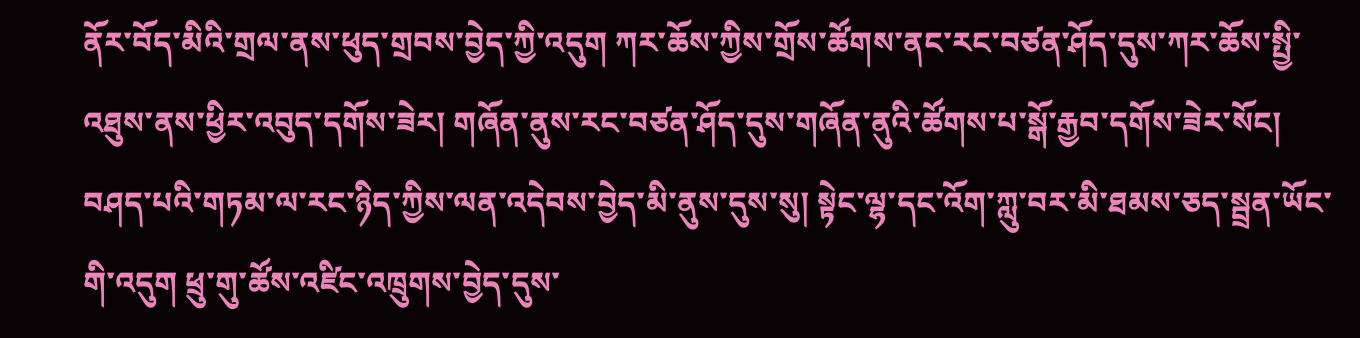ནོར་བོད་མིའི་གྲལ་ནས་ཕུད་གྲབས་བྱེད་ཀྱི་འདུག ཀར་ཆོས་ཀྱིས་གྲོས་ཚོགས་ནང་རང་བཙན་ཤོད་དུས་ཀར་ཆོས་སྤྱི་འཐུས་ནས་ཕྱིར་འབུད་དགོས་ཟེར། གཞོན་ནུས་རང་བཙན་ཤོད་དུས་གཞོན་ནུའི་ཚོགས་པ་སྒོ་རྒྱབ་དགོས་ཟེར་སོང། བཤད་པའི་གཏམ་ལ་རང་ཉིད་ཀྱིས་ལན་འདེབས་བྱེད་མི་ནུས་དུས་སུ། སྟེང་ལྷ་དང་འོག་ཀླུ་བར་མི་ཐམས་ཅད་སྦྲན་ཡོང་གི་འདུག ཕྲུ་གུ་ཚོས་འཛིང་འཁྲུགས་བྱེད་དུས་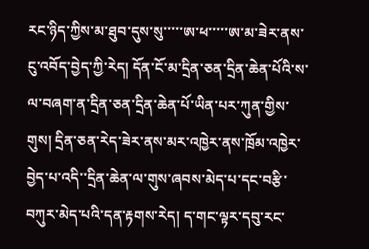རང་ཉིད་ཀྱིས་མ་ཐུབ་དུས་སུ་་་་་ཨ་ཕ་་་་་ཨ་མ་ཟེར་ནས་ངུ་འབོད་བྱེད་ཀྱི་རེད། དོན་ངོ་མ་དྲིན་ཅན་དྲིན་ཆེན་པོའི་ས་ལ་བཞག་ན་དྲིན་ཅན་དྲིན་ཆེན་པོ་ཡིན་པར་ཀུན་གྱིས་གུས། དྲིན་ཅན་རེད་ཟེར་ནས་མར་འཁྱེར་ནས་ཁྲོམ་འཁྱེར་བྱེད་པ་འདི་་དྲིན་ཆེན་ལ་གུས་ཞབས་མེད་པ་དང་བརྩི་བཀུར་མེད་པའི་དན་རྟགས་རེད། ད་གང་ལྟར་དབུ་རང་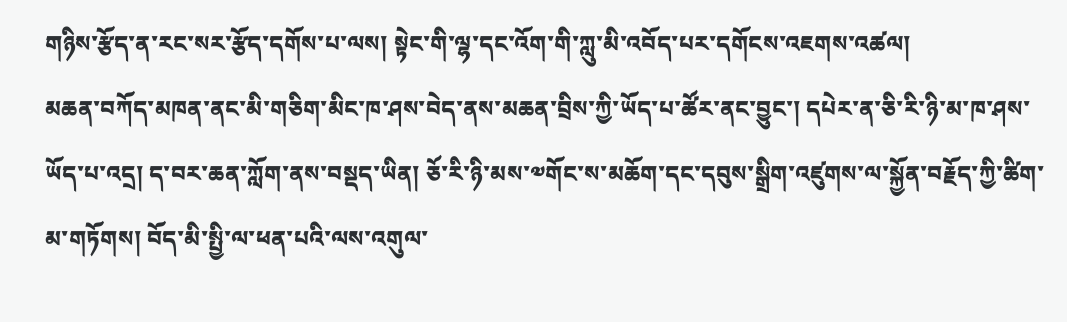གཉིས་རྩོད་ན་རང་སར་རྩོད་དགོས་པ་ལས། སྟེང་གི་ལྷ་དང་འོག་གི་ཀླུ་མི་འབོད་པར་དགོངས་འཇགས་འཚལ།
མཆན་བཀོད་མཁན་ནང་མི་གཅིག་མིང་ཁ་ཤས་བེད་ནས་མཆན་བྲིས་ཀྱི་ཡོད་པ་ཚོར་ནང་བྱུང་། དཔེར་ན་ཅི་རི་ཉི་མ་ཁ་ཤས་ཡོད་པ་འདྲ། ད་བར་ཆན་ཀློག་ནས་བསྡད་ཡིན། ཅོ་རི་ཉི་མས་༧གོང་ས་མཆོག་དང་དབུས་སྒྲིག་འཛུགས་ལ་སྐྱོན་བརྗོད་ཀྱི་ཚིག་མ་གཏོགས། བོད་མི་སྤྱི་ལ་ཕན་པའི་ལས་འགུལ་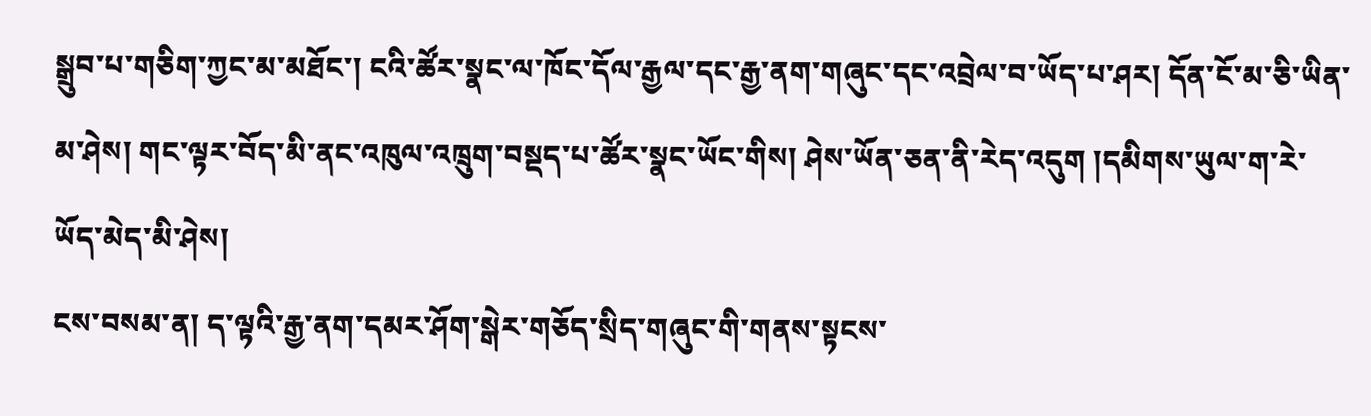སྒྲུབ་པ་གཅིག་ཀྱང་མ་མཐོང་། ངའི་ཚོར་སྣང་ལ་ཁོང་དོལ་རྒྱལ་དང་རྒྱ་ནག་གཞུང་དང་འབྲེལ་བ་ཡོད་པ་ཤར། དོན་ངོ་མ་ཅི་ཡིན་མ་ཤེས། གང་ལྟར་བོད་མི་ནང་འཁུལ་འཁྲུག་བསྡད་པ་ཚོར་སྣང་ཡོང་གིས། ཤེས་ཡོན་ཅན་ནི་རེད་འདུག །དམིགས་ཡུལ་ག་རེ་ཡོད་མེད་མི་ཤེས།
ངས་བསམ་ན། ད་ལྟའི་རྒྱ་ནག་དམར་ཤོག་སྒེར་གཅོད་སྲིད་གཞུང་གི་གནས་སྟངས་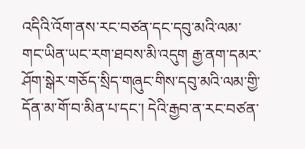འདིའི་འོག་ནས་རང་བཙན་དང་དབུ་མའི་ལམ་གང་ཡིན་ཡང་རག་ཐབས་མི་འདུག རྒྱ་ནག་དམར་ཤོག་སྒེར་གཅོད་སྲིད་གཞུང་གིས་དབུ་མའི་ལམ་གྱི་དོན་མ་གོ་བ་མིན་པ་དང་། དེའི་རྒྱབ་ན་རང་བཙན་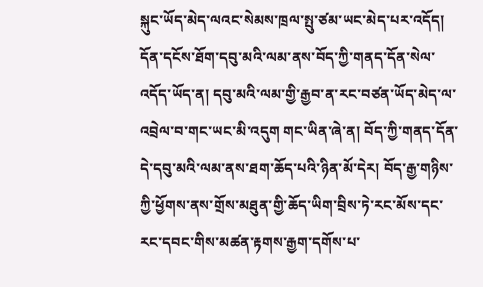སྐུང་ཡོད་མེད་ལའང་སེམས་ཁྲལ་སྤུ་ཙམ་ཡང་མེད་པར་འདོད། དོན་དངོས་ཐོག་དབུ་མའི་ལམ་ནས་བོད་ཀྱི་གནད་དོན་སེལ་འདོད་ཡོད་ན། དབུ་མའི་ལམ་གྱི་རྒྱབ་ན་རང་བཙན་ཡོད་མེད་ལ་འབྲེལ་བ་གང་ཡང་མི་འདུག གང་ཡིན་ཞེ་ན། བོད་ཀྱི་གནད་དོན་དེ་དབུ་མའི་ལམ་ནས་ཐག་ཆོད་པའི་ཉིན་མོ་དེར། བོད་རྒྱ་གཉིས་ཀྱི་ཕྱོགས་ནས་གྲོས་མཐུན་གྱི་ཆོད་ཡིག་བྲིས་ཏེ་རང་མོས་དང་རང་དབང་གིས་མཚན་རྟགས་རྒྱག་དགོས་པ་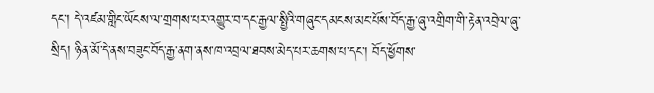དང་། དེ་འཛམ་གླིང་ཡོངས་ལ་གྲགས་པར་འགྱུར་བ་དང་རྒྱལ་སྤྱིའི་གཞུང་དམངས་མང་པོས་བོད་རྒྱ་ཞུ་འགྲིག་གི་རྟེན་འབྲེལ་ཞུ་སྲིད། ཉིན་མོ་དེ་ནས་བཟུང་བོད་རྒྱ་ནག་ནས་ཁ་འབྲལ་ཐབས་མེད་པར་ཆགས་པ་དང་། བོད་ཕྱོགས་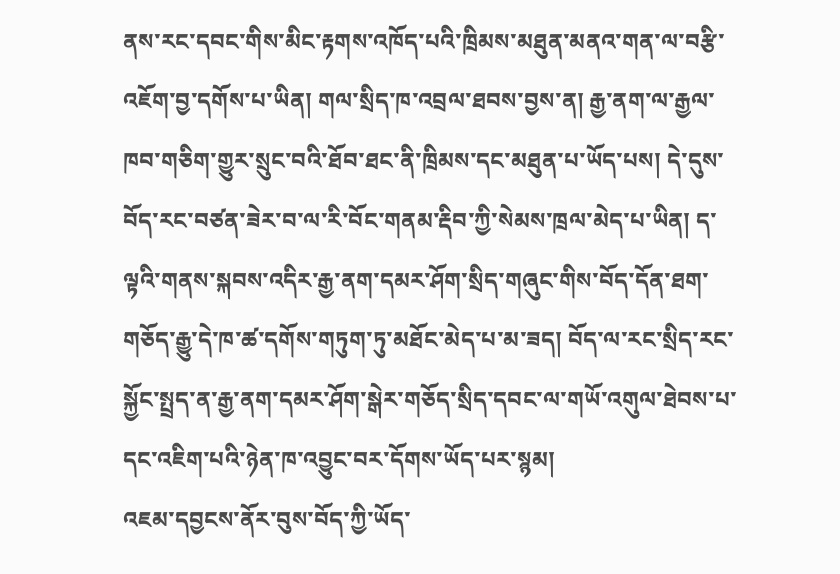ནས་རང་དབང་གིས་མིང་རྟགས་འཁོད་པའི་ཁྲིམས་མཐུན་མནའ་གན་ལ་བརྩི་འཇོག་བྱ་དགོས་པ་ཡིན། གལ་སྲིད་ཁ་འབྲལ་ཐབས་བྱས་ན། རྒྱ་ནག་ལ་རྒྱལ་ཁབ་གཅིག་གྱུར་སྲུང་བའི་ཐོབ་ཐང་ནི་ཁྲིམས་དང་མཐུན་པ་ཡོད་པས། དེ་དུས་བོད་རང་བཙན་ཟེར་བ་ལ་རི་བོང་གནམ་རྡིབ་ཀྱི་སེམས་ཁྲལ་མེད་པ་ཡིན། ད་ལྟའི་གནས་སྐབས་འདིར་རྒྱ་ནག་དམར་ཤོག་སྲིད་གཞུང་གིས་བོད་དོན་ཐག་གཅོད་རྒྱུ་དེ་ཁ་ཚ་དགོས་གཏུག་ཏུ་མཐོང་མེད་པ་མ་ཟད། བོད་ལ་རང་སྲིད་རང་སྐྱོང་སྤྲད་ན་རྒྱ་ནག་དམར་ཤོག་སྒེར་གཅོད་སྲིད་དབང་ལ་གཡོ་འགུལ་ཐེབས་པ་དང་འཇིག་པའི་ཉེན་ཁ་འབྱུང་བར་དོགས་ཡོད་པར་སྙམ།
འཇམ་དབྱངས་ནོར་བུས་བོད་ཀྱི་ཡོད་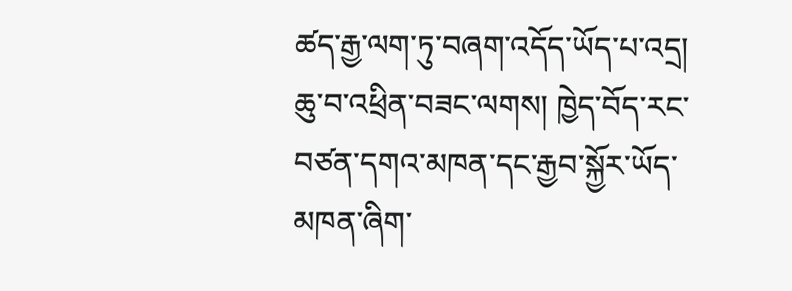ཚད་རྒྱ་ལག་ཏུ་བཞག་འདོད་ཡོད་པ་འདྲ།
ཆུ་བ་འཕྲིན་བཟང་ལགས། ཁྱེད་བོད་རང་བཙན་དགའ་མཁན་དང་རྒྱབ་སྐྱོར་ཡོད་མཁན་ཞིག་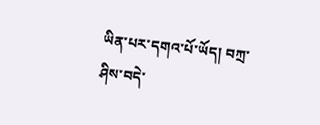ཡིན་པར་དགའ་པོ་ཡོད། བཀྲ་ཤིས་བདེ་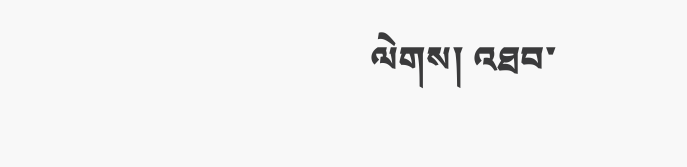ལེགས། འཐབ་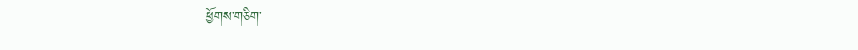ཕྱོགས་གཅིག་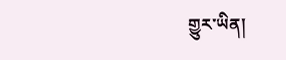གྱུར་ཡིན།